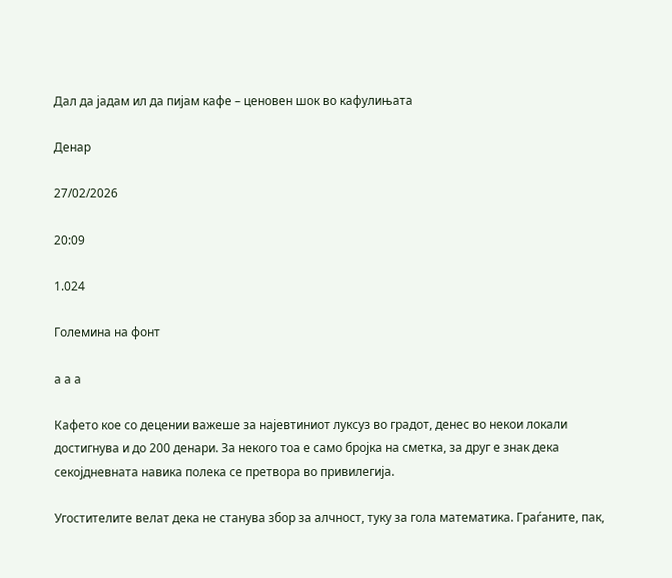Дал да јадам ил да пијам кафе – ценовен шок во кафулињата

Денар

27/02/2026

20:09

1.024

Големина на фонт

а а а

Кафето кое со децении важеше за најевтиниот луксуз во градот, денес во некои локали достигнува и до 200 денари. За некого тоа е само бројка на сметка, за друг е знак дека секојдневната навика полека се претвора во привилегија.

Угостителите велат дека не станува збор за алчност, туку за гола математика. Граѓаните, пак,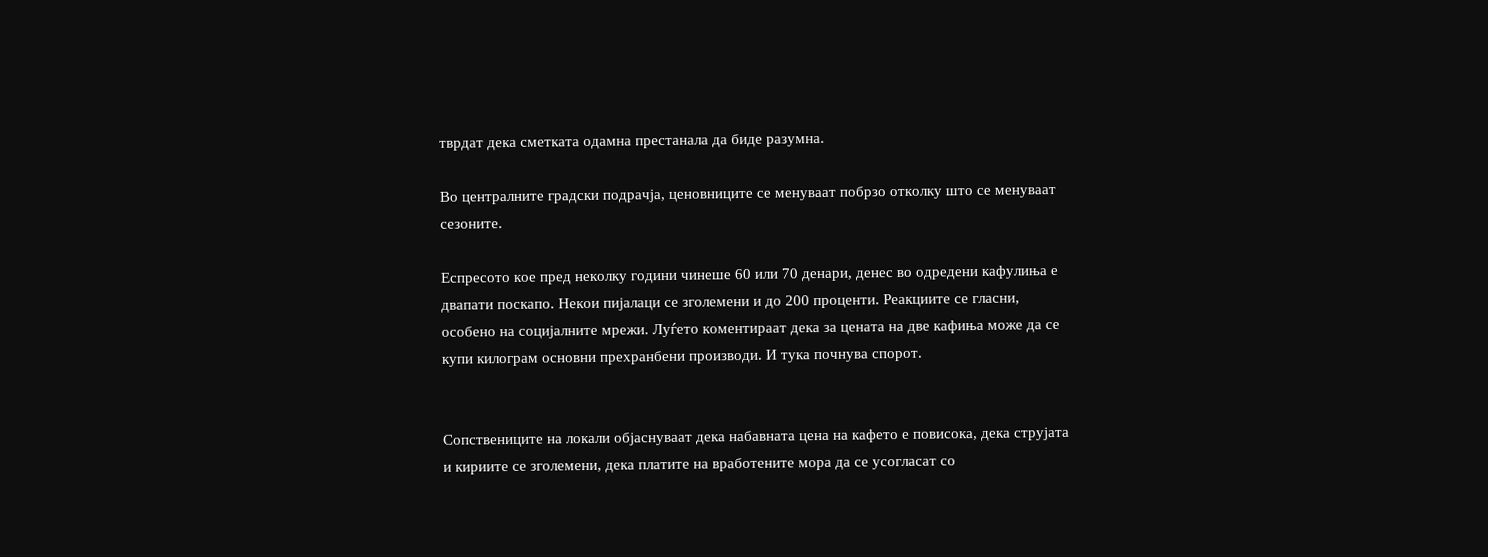тврдат дека сметката одамна престанала да биде разумна.

Во централните градски подрачја, ценовниците се менуваат побрзо отколку што се менуваат сезоните.

Еспресото кое пред неколку години чинеше 60 или 70 денари, денес во одредени кафулиња е двапати поскапо. Некои пијалаци се зголемени и до 200 проценти. Реакциите се гласни, особено на социјалните мрежи. Луѓето коментираат дека за цената на две кафиња може да се купи килограм основни прехранбени производи. И тука почнува спорот.


Сопствениците на локали објаснуваат дека набавната цена на кафето е повисока, дека струјата и кириите се зголемени, дека платите на вработените мора да се усогласат со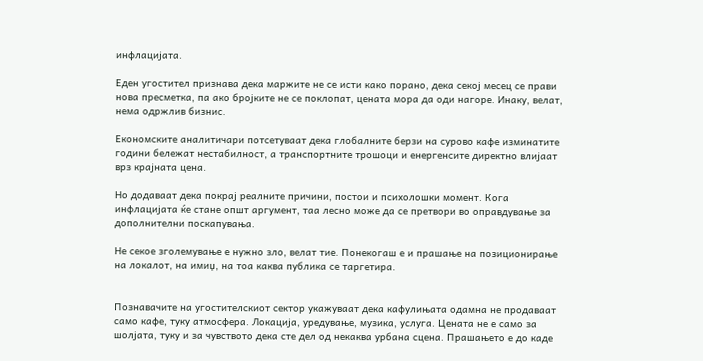инфлацијата.

Еден угостител признава дека маржите не се исти како порано, дека секој месец се прави нова пресметка, па ако бројките не се поклопат, цената мора да оди нагоре. Инаку, велат, нема одржлив бизнис.

Економските аналитичари потсетуваат дека глобалните берзи на сурово кафе изминатите години бележат нестабилност, а транспортните трошоци и енергенсите директно влијаат врз крајната цена.

Но додаваат дека покрај реалните причини, постои и психолошки момент. Кога инфлацијата ќе стане општ аргумент, таа лесно може да се претвори во оправдување за дополнителни поскапувања.

Не секое зголемување е нужно зло, велат тие. Понекогаш е и прашање на позиционирање на локалот, на имиџ, на тоа каква публика се таргетира.


Познавачите на угостителскиот сектор укажуваат дека кафулињата одамна не продаваат само кафе, туку атмосфера. Локација, уредување, музика, услуга. Цената не е само за шолјата, туку и за чувството дека сте дел од некаква урбана сцена. Прашањето е до каде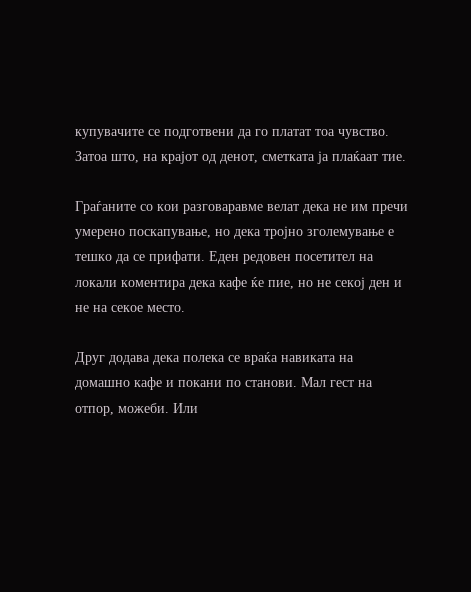купувачите се подготвени да го платат тоа чувство. Затоа што, на крајот од денот, сметката ја плаќаат тие.

Граѓаните со кои разговаравме велат дека не им пречи умерено поскапување, но дека тројно зголемување е тешко да се прифати. Еден редовен посетител на локали коментира дека кафе ќе пие, но не секој ден и не на секое место.

Друг додава дека полека се враќа навиката на домашно кафе и покани по станови. Мал гест на отпор, можеби. Или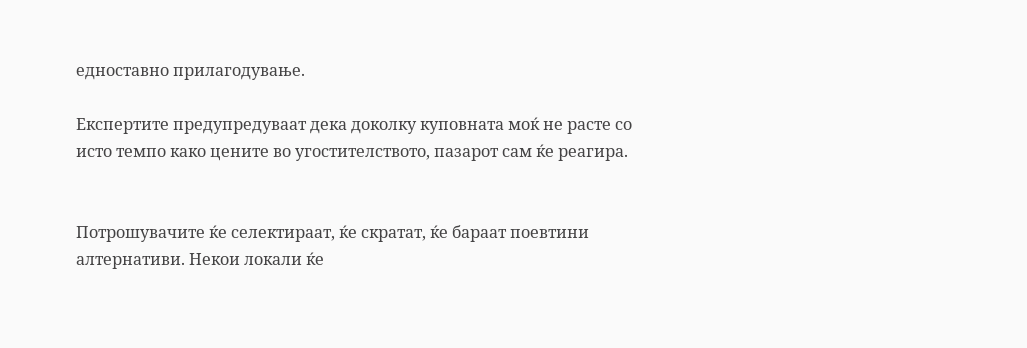едноставно прилагодување.

Експертите предупредуваат дека доколку куповната моќ не расте со исто темпо како цените во угостителството, пазарот сам ќе реагира.


Потрошувачите ќе селектираат, ќе скратат, ќе бараат поевтини алтернативи. Некои локали ќе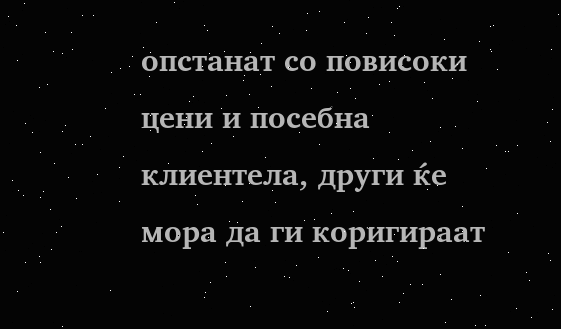опстанат со повисоки цени и посебна клиентела, други ќе мора да ги коригираат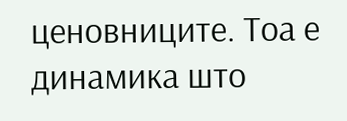ценовниците. Тоа е динамика што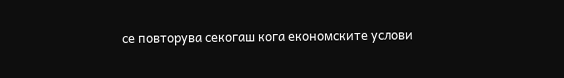се повторува секогаш кога економските услови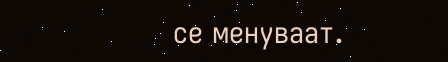се менуваат.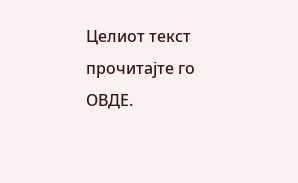Целиот текст прочитајте го ОВДЕ.